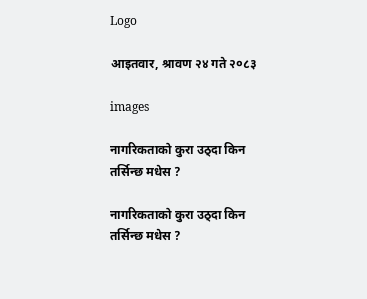Logo

आइतवार, श्रावण २४ गते २०८३

images

नागरिकताको कुरा उठ्दा किन तर्सिन्छ मधेस ?

नागरिकताको कुरा उठ्दा किन तर्सिन्छ मधेस ?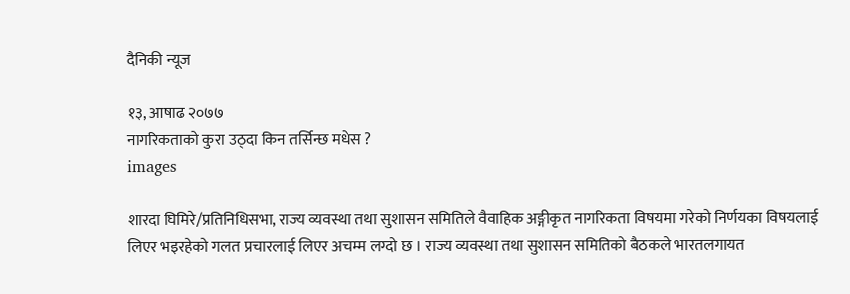दैनिकी न्यूज

१३, आषाढ २०७७
नागरिकताको कुरा उठ्दा किन तर्सिन्छ मधेस ?
images

शारदा घिमिरे/प्रतिनिधिसभा, राज्य व्यवस्था तथा सुशासन समितिले वैवाहिक अङ्गीकृत नागरिकता विषयमा गरेको निर्णयका विषयलाई लिएर भइरहेको गलत प्रचारलाई लिएर अचम्म लग्दो छ । राज्य व्यवस्था तथा सुशासन समितिको बैठकले भारतलगायत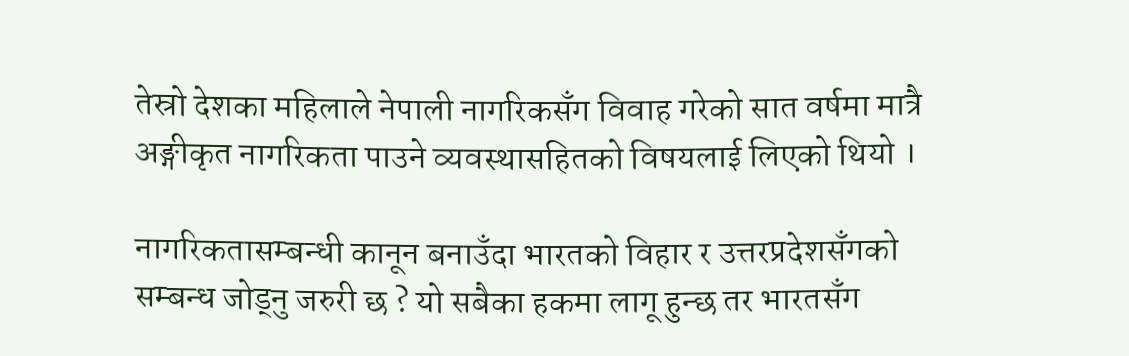तेस्रो देशका महिलाले नेपाली नागरिकसँग विवाह गरेको सात वर्षमा मात्रै अङ्गीकृत नागरिकता पाउने व्यवस्थासहितको विषयलाई लिएको थियो ।

नागरिकतासम्बन्धी कानून बनाउँदा भारतको विहार र उत्तरप्रदेशसँगको सम्बन्ध जोड्नु जरुरी छ ? यो सबैका हकमा लागू हुन्छ तर भारतसँग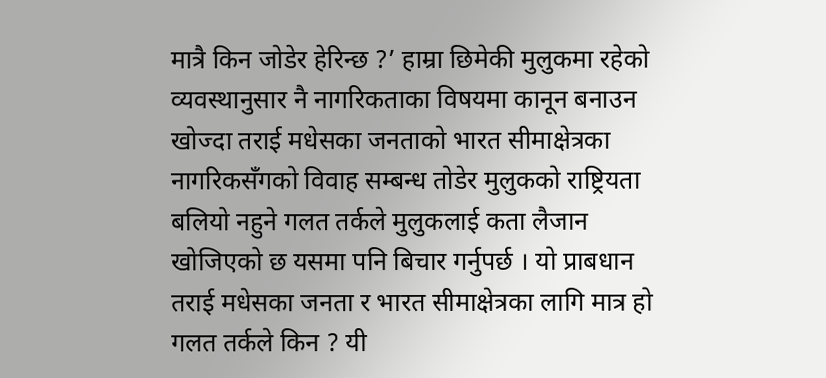मात्रै किन जोडेर हेरिन्छ ?’ हाम्रा छिमेकी मुलुकमा रहेको व्यवस्थानुसार नै नागरिकताका विषयमा कानून बनाउन खोज्दा तराई मधेसका जनताको भारत सीमाक्षेत्रका नागरिकसँगको विवाह सम्बन्ध तोडेर मुलुकको राष्ट्रियता बलियो नहुने गलत तर्कले मुलुकलाई कता लैजान खोजिएको छ यसमा पनि बिचार गर्नुपर्छ । यो प्राबधान तराई मधेसका जनता र भारत सीमाक्षेत्रका लागि मात्र हो गलत तर्कले किन ? यी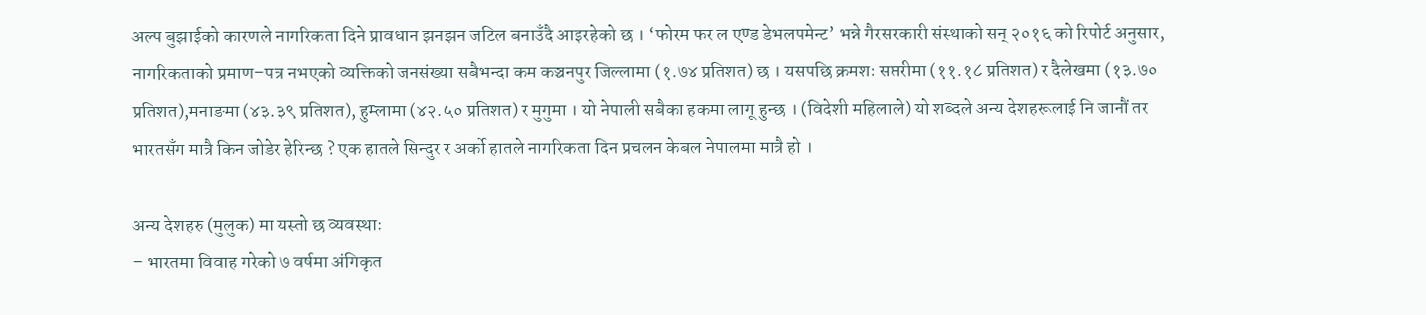अल्प बुझाईको कारणले नागरिकता दिने प्रावधान झनझन जटिल बनाउँदै आइरहेको छ । ‘फोरम फर ल एण्ड डेभलपमेन्ट’ भन्ने गैरसरकारी संस्थाको सन् २०१६ को रिपोर्ट अनुसार, नागरिकताको प्रमाण–पत्र नभएको व्यक्तिको जनसंख्या सबैभन्दा कम कञ्चनपुर जिल्लामा (१.७४ प्रतिशत) छ । यसपछि क्रमशः सप्तरीमा (११.१८ प्रतिशत) र दैलेखमा (१३.७० प्रतिशत),मनाङमा (४३.३९ प्रतिशत), हुम्लामा (४२.५० प्रतिशत) र मुगुमा । यो नेपाली सबैका हकमा लागू हुन्छ । (विदेशी महिलाले) यो शब्दले अन्य देशहरूलाई नि जानौं तर भारतसँग मात्रै किन जोडेर हेरिन्छ ? एक हातले सिन्दुर र अर्को हातले नागरिकता दिन प्रचलन केबल नेपालमा मात्रै हो ।

अन्य देशहरु (मुलुक) मा यस्तो छ व्यवस्थाः
– भारतमा विवाह गरेको ७ वर्षमा अंगिकृत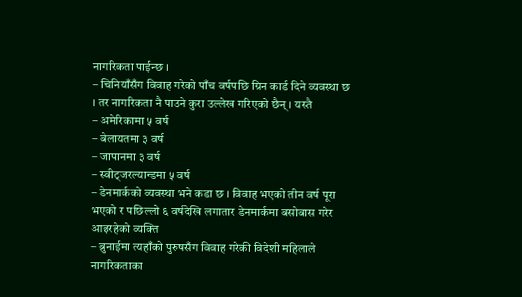नागरिकता पाईन्छ ।
– चिनियाँसँग विवाह गरेको पाँच वर्षपछि ग्रिन कार्ड दिने व्यवस्था छ । तर नागरिकता नै पाउने कुरा उल्लेख गरिएको छैन् । यस्तै
– अमेरिकामा ५ वर्ष
– बेलायतमा ३ वर्ष
– जापानमा ३ वर्ष
– स्वीट्जरल्यान्डमा ५ वर्ष
– डेनमार्कको व्यवस्था भने कडा छ । विवाह भएको तीन वर्ष पूरा भएको र पछिल्लो ६ वर्षदेखि लगातार डेनमार्कमा बसोबास गरेर आइरहेको व्यक्ति
– ब्रुनाईमा त्यहाँको पुरुषसँग विवाह गरेकी विदेशी महिलाले नागरिकताका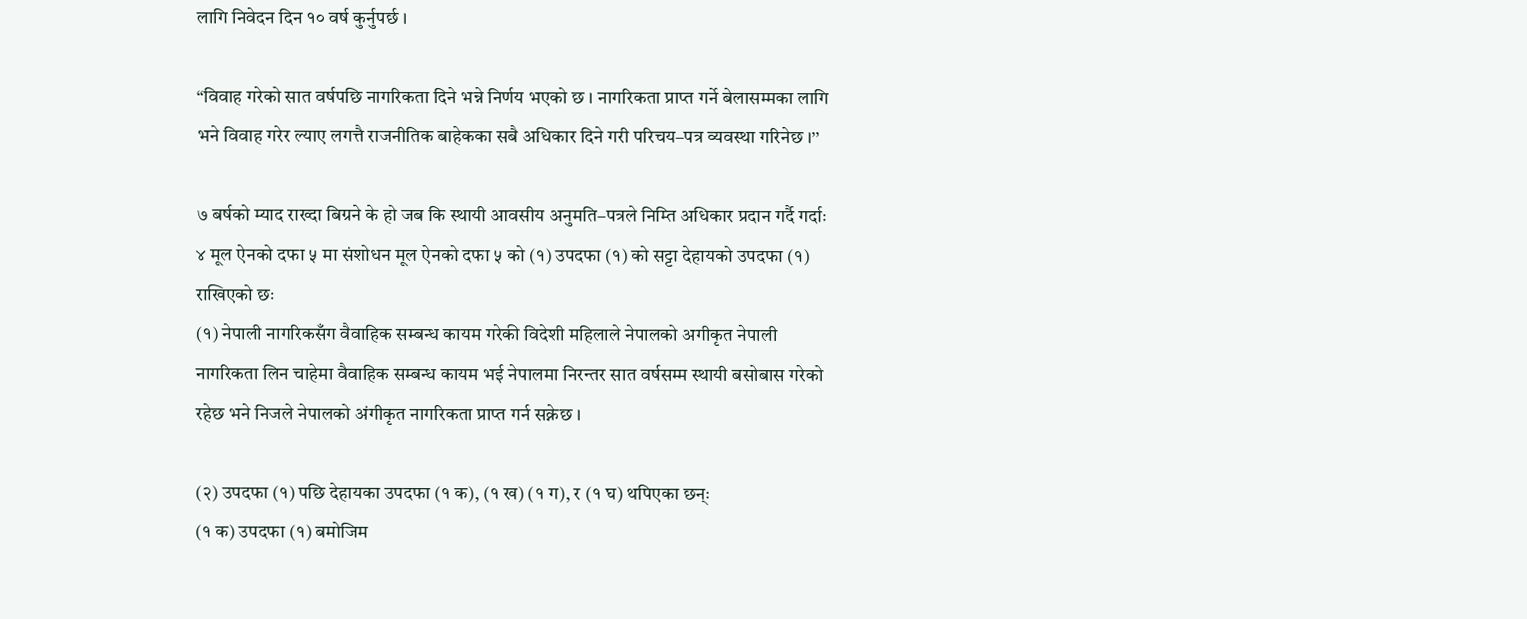लागि निवेदन दिन १० वर्ष कुर्नुपर्छ ।

“विवाह गरेको सात वर्षपछि नागरिकता दिने भन्ने निर्णय भएको छ । नागरिकता प्राप्त गर्ने बेलासम्मका लागि भने विवाह गरेर ल्याए लगत्तै राजनीतिक बाहेकका सबै अधिकार दिने गरी परिचय–पत्र व्यवस्था गरिनेछ ।’’

७ बर्षको म्याद राख्दा बिग्रने के हो जब कि स्थायी आवसीय अनुमति–पत्रले निम्ति अधिकार प्रदान गर्दै गर्दाः
४ मूल ऐनको दफा ५ मा संशोधन मूल ऐनको दफा ५ को (१) उपदफा (१) को सट्टा देहायको उपदफा (१) राखिएको छः
(१) नेपाली नागरिकसँग वैवाहिक सम्बन्ध कायम गरेकी विदेशी महिलाले नेपालको अगीकृत नेपाली नागरिकता लिन चाहेमा वैवाहिक सम्बन्ध कायम भई नेपालमा निरन्तर सात वर्षसम्म स्थायी बसोबास गरेको रहेछ भने निजले नेपालको अंगीकृत नागरिकता प्राप्त गर्न सक्नेछ ।

(२) उपदफा (१) पछि देहायका उपदफा (१ क), (१ ख) (१ ग), र (१ घ) थपिएका छन्ः
(१ क) उपदफा (१) बमोजिम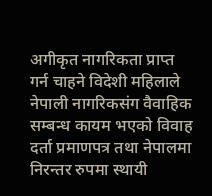अगीकृत नागरिकता प्राप्त गर्न चाहने विदेशी महिलाले नेपाली नागरिकसंग वैवाहिक सम्बन्ध कायम भएको विवाह दर्ता प्रमाणपत्र तथा नेपालमा निरन्तर रुपमा स्थायी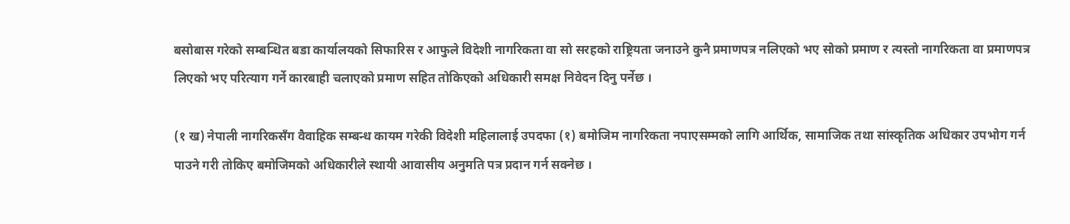बसोबास गरेको सम्बन्धित बडा कार्यालयको सिफारिस र आफुले विदेशी नागरिकता वा सो सरहको राष्ट्रियता जनाउने कुनै प्रमाणपत्र नलिएको भए सोको प्रमाण र त्यस्तो नागरिकता वा प्रमाणपत्र लिएको भए परित्याग गर्ने कारबाही चलाएको प्रमाण सहित तोकिएको अधिकारी समक्ष निवेदन दिनु पर्नेछ ।

(१ ख) नेपाली नागरिकसँग वैवाहिक सम्बन्ध कायम गरेकी विदेशी महिलालाई उपदफा (१) बमोजिम नागरिकता नपाएसम्मको लागि आर्थिक, सामाजिक तथा सांस्कृतिक अधिकार उपभोग गर्न पाउने गरी तोकिए बमोजिमको अधिकारीले स्थायी आवासीय अनुमति पत्र प्रदान गर्न सक्नेछ ।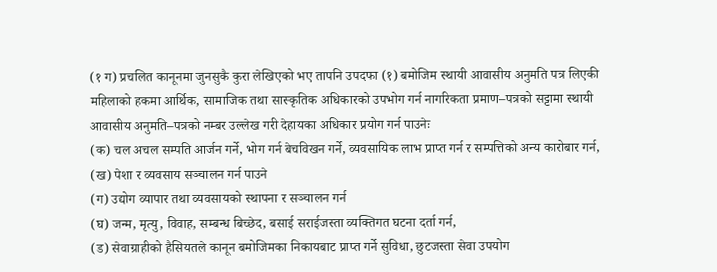(१ ग) प्रचलित कानूनमा जुनसुकै कुरा लेखिएको भए तापनि उपदफा (१) बमोजिम स्थायी आवासीय अनुमति पत्र लिएकी महिलाको हकमा आर्थिक, सामाजिक तथा सास्कृतिक अधिकारको उपभोग गर्न नागरिकता प्रमाण–पत्रको सट्टामा स्थायी आवासीय अनुमति–पत्रको नम्बर उल्लेख गरी देहायका अधिकार प्रयोग गर्न पाउनेः
(क) चल अचल सम्पति आर्जन गर्ने, भोग गर्न बेचविखन गर्ने, व्यवसायिक लाभ प्राप्त गर्न र सम्पत्तिको अन्य कारोबार गर्न,
(ख) पेशा र व्यवसाय सञ्चालन गर्न पाउने
(ग) उद्योग व्यापार तथा व्यवसायको स्थापना र सञ्चालन गर्न
(घ) जन्म, मृत्यु, विवाह, सम्बन्ध बिच्छेद, बसाई सराईजस्ता व्यक्तिगत घटना दर्ता गर्न,
(ड) सेवाग्राहीको हैसियतले कानून बमोजिमका निकायबाट प्राप्त गर्ने सुविधा, छुटजस्ता सेवा उपयोग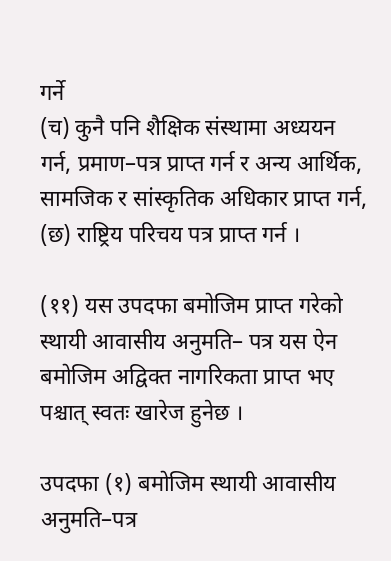गर्ने
(च) कुनै पनि शैक्षिक संस्थामा अध्ययन गर्न, प्रमाण–पत्र प्राप्त गर्न र अन्य आर्थिक, सामजिक र सांस्कृतिक अधिकार प्राप्त गर्न,
(छ) राष्ट्रिय परिचय पत्र प्राप्त गर्न ।

(११) यस उपदफा बमोजिम प्राप्त गरेको स्थायी आवासीय अनुमति– पत्र यस ऐन बमोजिम अद्विक्त नागरिकता प्राप्त भए पश्चात् स्वतः खारेज हुनेछ ।

उपदफा (१) बमोजिम स्थायी आवासीय अनुमति–पत्र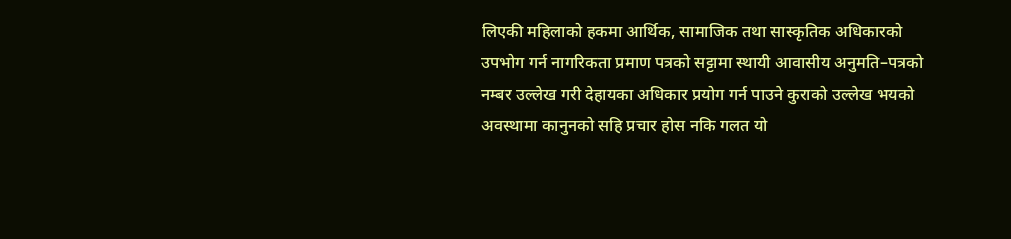लिएकी महिलाको हकमा आर्थिक, सामाजिक तथा सास्कृतिक अधिकारको उपभोग गर्न नागरिकता प्रमाण पत्रको सट्टामा स्थायी आवासीय अनुमति–पत्रको नम्बर उल्लेख गरी देहायका अधिकार प्रयोग गर्न पाउने कुराको उल्लेख भयको अवस्थामा कानुनको सहि प्रचार होस नकि गलत यो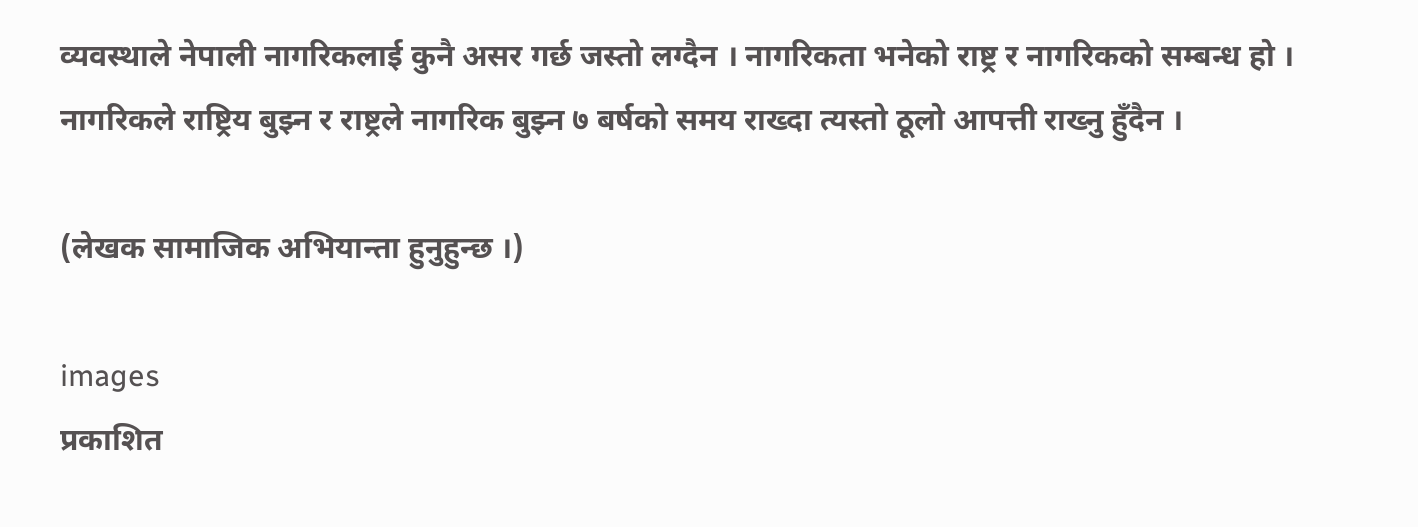व्यवस्थाले नेपाली नागरिकलाई कुनै असर गर्छ जस्तो लग्दैन । नागरिकता भनेको राष्ट्र र नागरिकको सम्बन्ध हो । नागरिकले राष्ट्रिय बुझ्न र राष्ट्रले नागरिक बुझ्न ७ बर्षको समय राख्दा त्यस्तो ठूलो आपत्ती राख्नु हुँदैन ।

(लेखक सामाजिक अभियान्ता हुनुहुन्छ ।)

images
प्रकाशित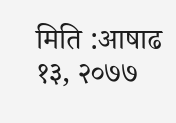मिति :आषाढ १३, २०७७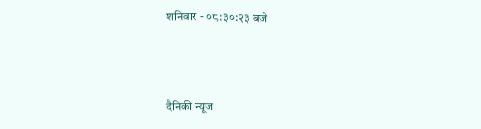शनिवार - ०८:३०:२३ बजे



दैनिकी न्यूज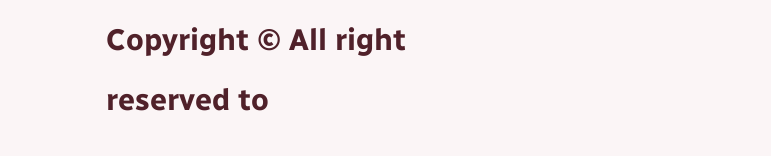Copyright © All right reserved to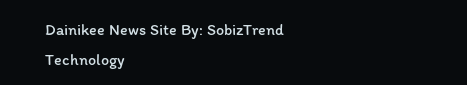Dainikee News Site By: SobizTrend Technology